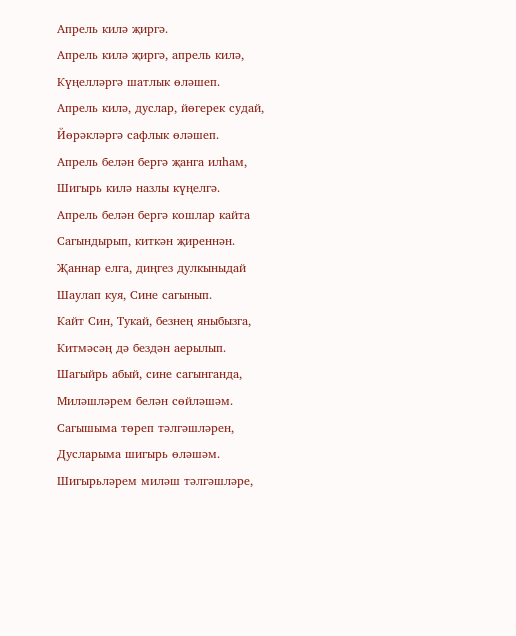Апрель килә җиргә.
Апрель килә җиргә, апрель килә,
Күңелләргә шатлык өләшеп.
Апрель килә, дуслар, йөгерек судай,
Йөрәкләргә сафлык өләшеп.
Апрель белән бергә җанга илһам,
Шигырь килә назлы күңелгә.
Апрель белән бергә кошлар кайта
Сагындырып, киткән җиреннән.
Җаннар елга, диңгез дулкыныдай
Шаулап куя, Сине сагынып.
Кайт Син, Тукай, безнең яныбызга,
Китмәсәң дә бездән аерылып.
Шагыйрь абый, сине сагынганда,
Миләшләрем белән сөйләшәм.
Сагышыма төреп тәлгәшләрен,
Дусларыма шигырь өләшәм.
Шигырьләрем миләш тәлгәшләре,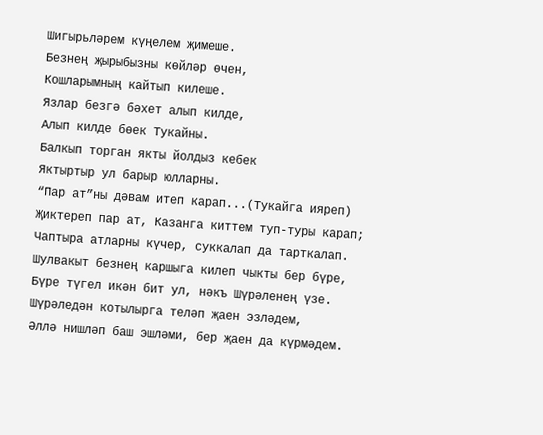Шигырьләрем күңелем җимеше.
Безнең җырыбызны көйләр өчен,
Кошларымның кайтып килеше.
Язлар безгә бәхет алып килде,
Алып килде бөек Тукайны.
Балкып торган якты йолдыз кебек
Яктыртыр ул барыр юлларны.
“Пар ат”ны дәвам итеп карап...(Тукайга ияреп)
Җиктереп пар ат, Казанга киттем туп-туры карап;
Чаптыра атларны күчер, суккалап да тарткалап.
Шулвакыт безнең каршыга килеп чыкты бер бүре,
Бүре түгел икән бит ул, нәкъ Шүрәленең үзе.
Шүрәледән котылырга теләп җаен эзләдем,
Әллә нишләп баш эшләми, бер җаен да күрмәдем.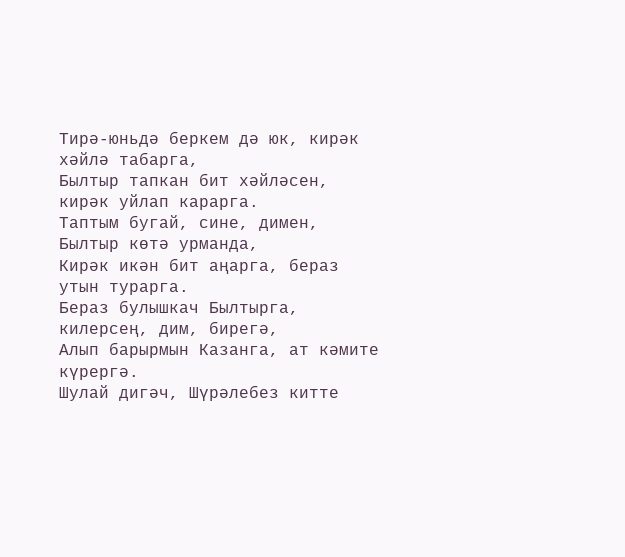Тирә-юньдә беркем дә юк, кирәк хәйлә табарга,
Былтыр тапкан бит хәйләсен, кирәк уйлап карарга.
Таптым бугай, сине, димен, Былтыр көтә урманда,
Кирәк икән бит аңарга, бераз утын турарга.
Бераз булышкач Былтырга, килерсең, дим, бирегә,
Алып барырмын Казанга, ат кәмите күрергә.
Шулай дигәч, Шүрәлебез китте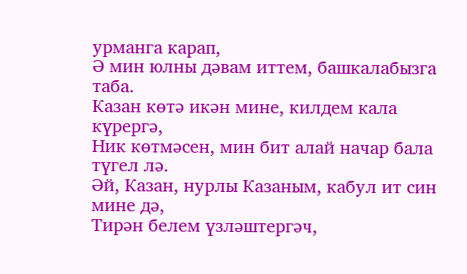урманга карап,
Ә мин юлны дәвам иттем, башкалабызга таба.
Казан көтә икән мине, килдем кала күрергә,
Ник көтмәсен, мин бит алай начар бала түгел лә.
Әй, Казан, нурлы Казаным, кабул ит син мине дә,
Тирән белем үзләштергәч,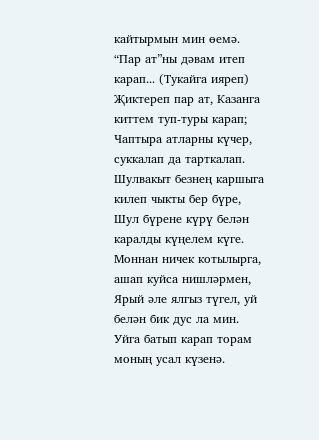кайтырмын мин өемә.
“Пар ат”ны дәвам итеп карап... (Тукайга ияреп)
Җиктереп пар ат, Казанга киттем туп-туры карап;
Чаптыра атларны күчер, суккалап да тарткалап.
Шулвакыт безнең каршыга килеп чыкты бер бүре,
Шул бүрене күрү белән каралды күңелем күге.
Моннан ничек котылырга, ашап куйса нишләрмен,
Ярый әле ялгыз түгел, уй белән бик дус ла мин.
Уйга батып карап торам моның усал күзенә.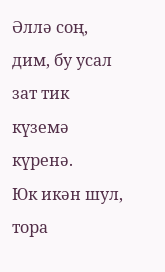Әллә соң, дим, бу усал зат тик күземә күренә.
Юк икән шул, тора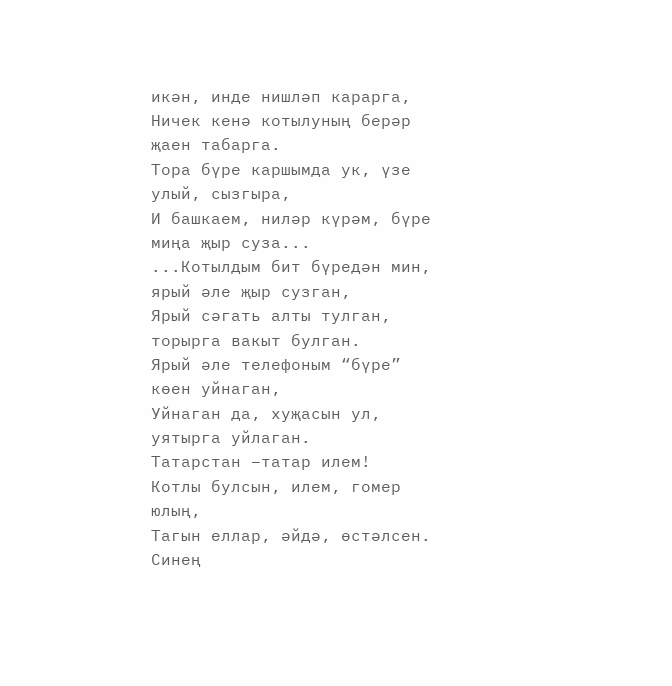икән, инде нишләп карарга,
Ничек кенә котылуның берәр җаен табарга.
Тора бүре каршымда ук, үзе улый, сызгыра,
И башкаем, ниләр күрәм, бүре миңа җыр суза...
...Котылдым бит бүредән мин, ярый әле җыр сузган,
Ярый сәгать алты тулган, торырга вакыт булган.
Ярый әле телефоным “бүре” көен уйнаган,
Уйнаган да, хуҗасын ул, уятырга уйлаган.
Татарстан –татар илем!
Котлы булсын, илем, гомер юлың,
Тагын еллар, әйдә, өстәлсен.
Синең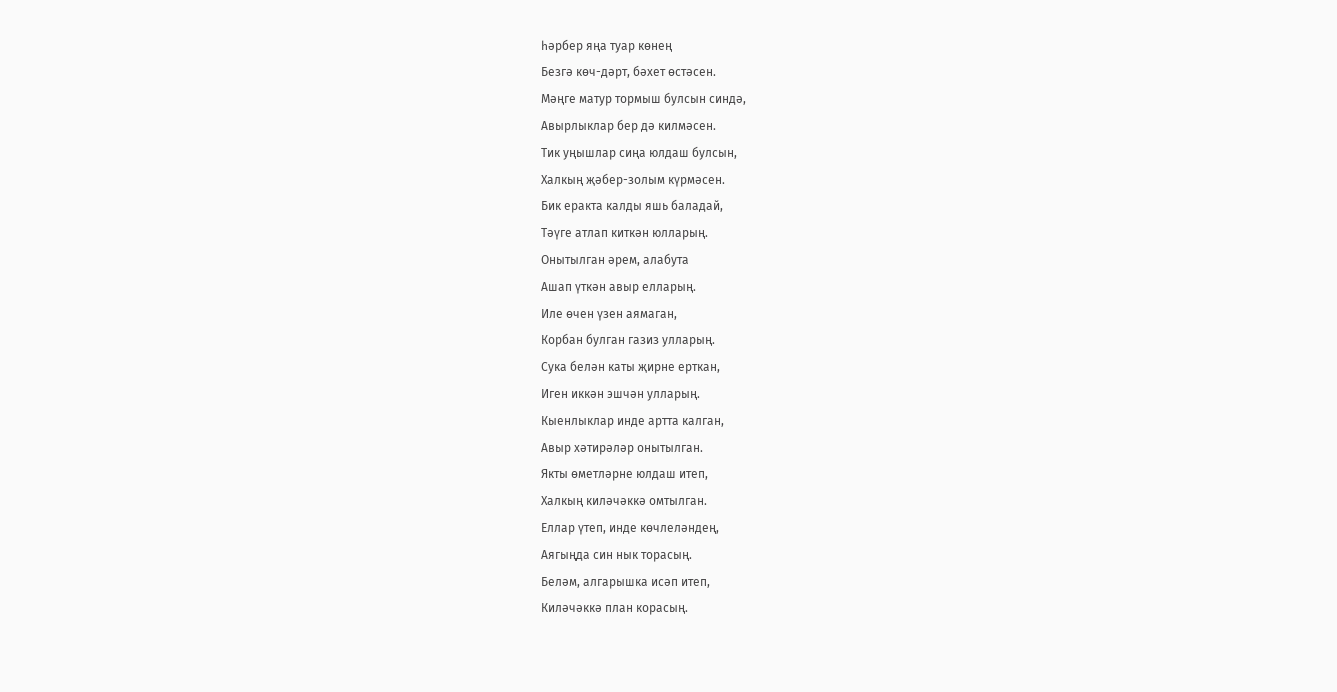һәрбер яңа туар көнең
Безгә көч-дәрт, бәхет өстәсен.
Мәңге матур тормыш булсын синдә,
Авырлыклар бер дә килмәсен.
Тик уңышлар сиңа юлдаш булсын,
Халкың җәбер-золым күрмәсен.
Бик еракта калды яшь баладай,
Тәүге атлап киткән юлларың.
Онытылган әрем, алабута
Ашап үткән авыр елларың.
Иле өчен үзен аямаган,
Корбан булган газиз улларың.
Сука белән каты җирне ерткан,
Иген иккән эшчән улларың.
Кыенлыклар инде артта калган,
Авыр хәтирәләр онытылган.
Якты өметләрне юлдаш итеп,
Халкың киләчәккә омтылган.
Еллар үтеп, инде көчлеләндең,
Аягыңда син нык торасың.
Беләм, алгарышка исәп итеп,
Киләчәккә план корасың.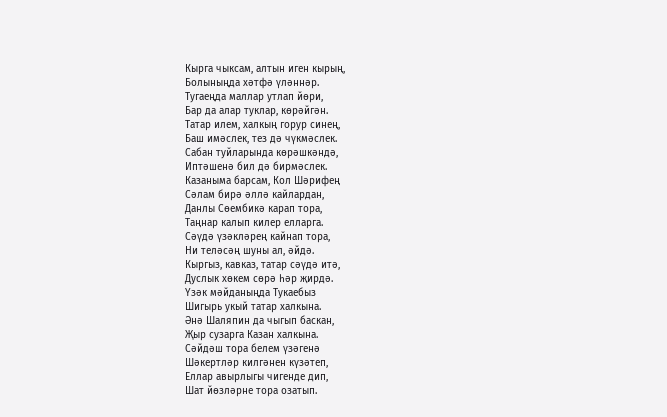Кырга чыксам, алтын иген кырың,
Болыныңда хәтфә үләннәр.
Тугаеңда маллар утлап йөри,
Бар да алар туклар, көрәйгән.
Татар илем, халкың горур синең,
Баш имәслек, тез дә чүкмәслек.
Сабан туйларында көрәшкәндә,
Иптәшенә бил дә бирмәслек.
Казаныма барсам, Кол Шәрифең
Сәлам бирә әллә кайлардан,
Данлы Сөембикә карап тора,
Таңнар калып килер елларга.
Сәүдә үзәкләрең кайнап тора,
Ни теләсәң шуны ал, әйдә.
Кыргыз, кавказ, татар сәүдә итә,
Дуслык хөкем сөрә һәр җирдә.
Үзәк мәйданыңда Тукаебыз
Шигырь укый татар халкына.
Әнә Шаляпин да чыгып баскан,
Җыр сузарга Казан халкына.
Сәйдәш тора белем үзәгенә
Шәкертләр килгәнен күзәтеп,
Еллар авырлыгы чигенде дип,
Шат йөзләрне тора озатып.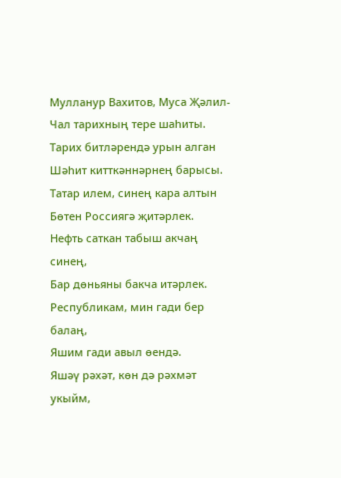Мулланур Вахитов, Муса Җәлил-
Чал тарихның тере шаһиты.
Тарих битләрендә урын алган
Шәһит китткәннәрнең барысы.
Татар илем, синең кара алтын
Бөтен Россиягә җитәрлек.
Нефть саткан табыш акчаң синең,
Бар дөньяны бакча итәрлек.
Республикам, мин гади бер балаң,
Яшим гади авыл өендә.
Яшәү рәхәт, көн дә рәхмәт укыйм,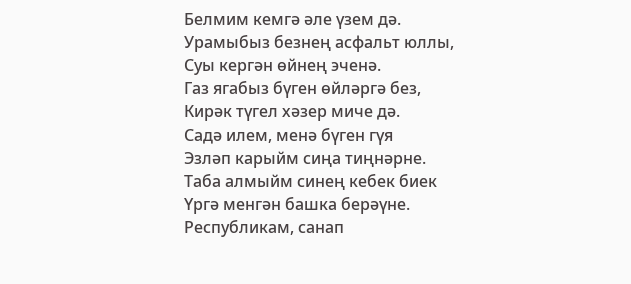Белмим кемгә әле үзем дә.
Урамыбыз безнең асфальт юллы,
Суы кергән өйнең эченә.
Газ ягабыз бүген өйләргә без,
Кирәк түгел хәзер миче дә.
Садә илем, менә бүген гүя
Эзләп карыйм сиңа тиңнәрне.
Таба алмыйм синең кебек биек
Үргә менгән башка берәүне.
Республикам, санап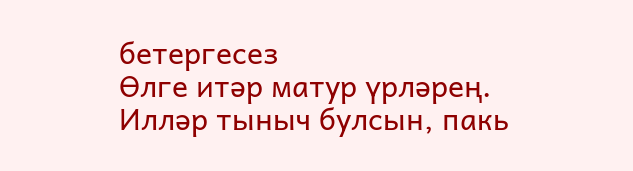бетергесез
Өлге итәр матур үрләрең.
Илләр тыныч булсын, пакь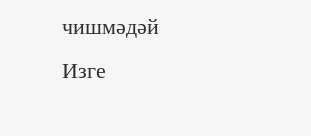чишмәдәй
Изге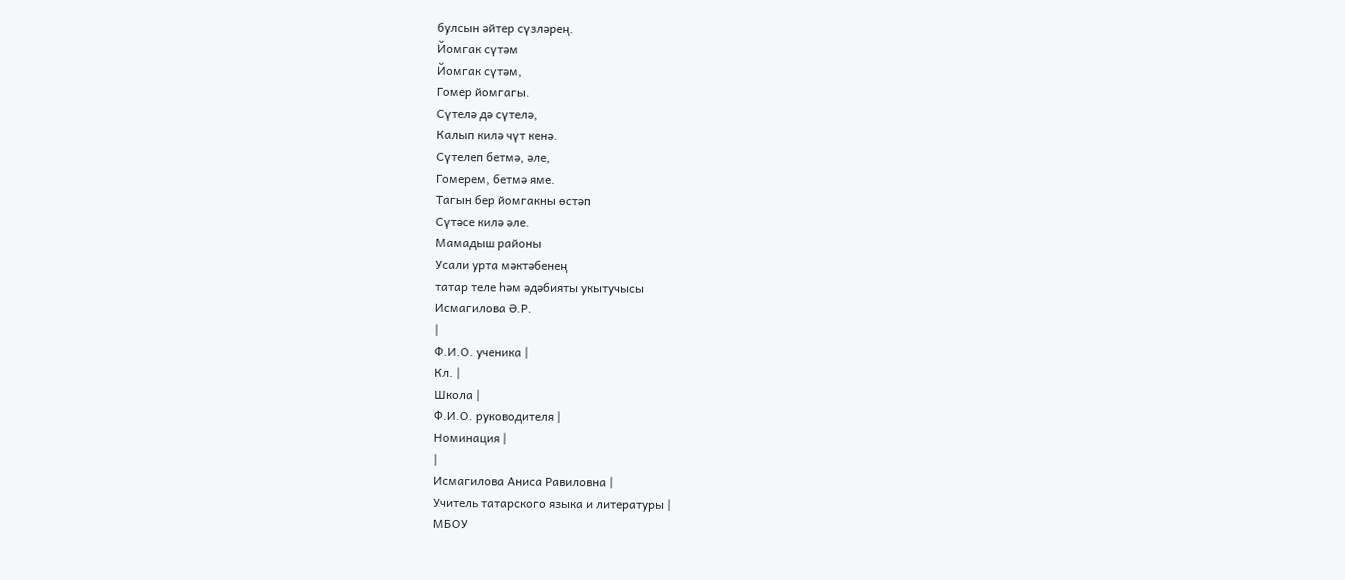булсын әйтер сүзләрең.
Йомгак сүтәм
Йомгак сүтәм,
Гомер йомгагы.
Сүтелә дә сүтелә,
Калып килә чүт кенә.
Сүтелеп бетмә, әле,
Гомерем, бетмә яме.
Тагын бер йомгакны өстәп
Сүтәсе килә әле.
Мамадыш районы
Усали урта мәктәбенең
татар теле һәм әдәбияты укытучысы
Исмагилова Ә.Р.
|
Ф.И.О. ученика |
Кл. |
Школа |
Ф.И.О. руководителя |
Номинация |
|
Исмагилова Аниса Равиловна |
Учитель татарского языка и литературы |
МБОУ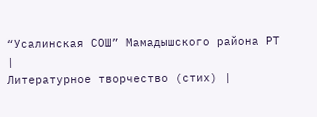“Усалинская СОШ” Мамадышского района РТ |
Литературное творчество (стих) |